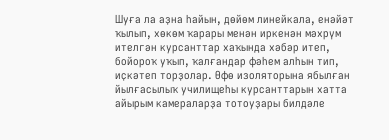Шуға ла аҙна һайын, дөйөм линейкала, енәйәт ҡылып, хөкөм ҡарары менән иркенән мәхрүм ителгән курсанттар хаҡында хәбәр итеп, бойороҡ уҡып, ҡалғандар фәһем алһын тип, иҫкәтеп торҙолар. Өфө изоляторына ябылған йылғасылыҡ училищеһы курсанттарын хатта айырым камераларҙа тотоуҙары билдәле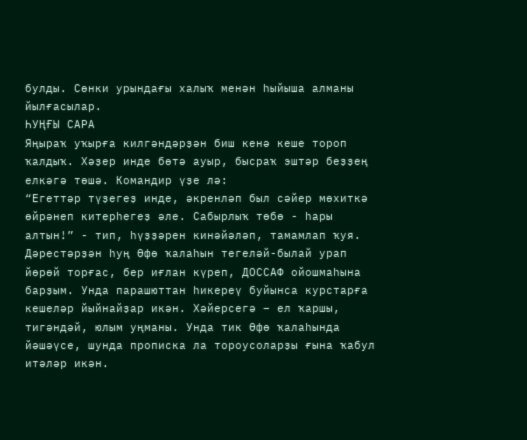булды. Сөнки урындағы халыҡ менән һыйыша алманы йылғасылар.
ҺУҢҒЫ САРА
Яңыраҡ уҡырға килгәндәрҙән биш кенә кеше тороп ҡалдыҡ. Хәҙер инде бөтә ауыр, бысраҡ эштәр беҙҙең елкәгә төшә. Командир үҙе лә:
“Егеттәр түҙегеҙ инде, әкренләп был сәйер мөхиткә өйрәнеп китерһегеҙ әле. Сабырлыҡ төбө - һары алтын!” - тип, һүҙҙәрен кинәйәләп, тамамлап ҡуя. Дәрестәрҙән һуң Өфө ҡалаһын тегеләй-былай урап йөрөй торғас, бер иғлан күреп, ДОССАФ ойошмаһына барҙым. Унда парашюттан һикереү буйынса курстарға кешеләр йыйнайҙар икән. Хәйерсегә – ел ҡаршы, тигәндәй, юлым уңманы. Унда тик Өфө ҡалаһында йәшәүсе, шунда прописка ла тороусоларҙы ғына ҡабул итәләр икән.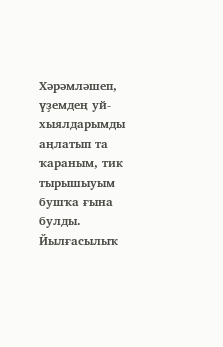Хәрәмләшеп, үҙемдең уй- хыялдарымды аңлатып та ҡараным, тик тырышыуым бушҡа ғына булды.
Йылғасылыҡ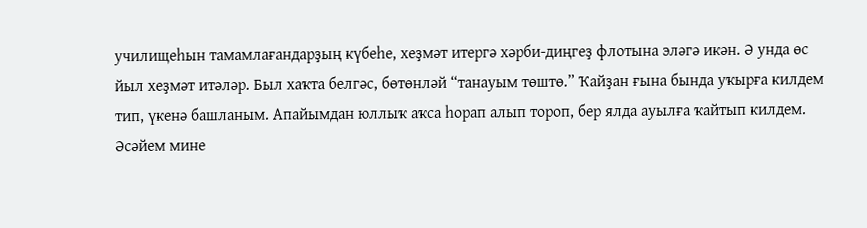училищеһын тамамлағандарҙың күбеһе, хеҙмәт итергә хәрби-диңгеҙ флотына эләгә икән. Ә унда өс йыл хеҙмәт итәләр. Был хаҡта белгәс, бөтөнләй “танауым төштө.” Ҡайҙан ғына бында уҡырға килдем тип, үкенә башланым. Апайымдан юллыҡ аҡса һорап алып тороп, бер ялда ауылға ҡайтып килдем. Әсәйем мине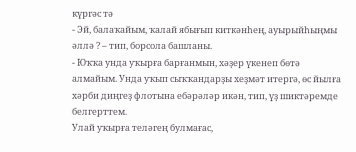күргәс тә
- Эй, балаҡайым, ҡалай ябығып киткәнһең, ауырыйһыңмы әллә ? – тип, борсола башланы.
- Юҡҡа унда уҡырға барғанмын, хәҙер үкенеп бөтә алмайым. Унда уҡып сыҡҡандарҙы хеҙмәт итергә, өс йылға хәрби диңгеҙ флотына ебәрәләр икән, тип, үҙ шиктәремде белгерттем.
Улай уҡырға теләгең булмағас,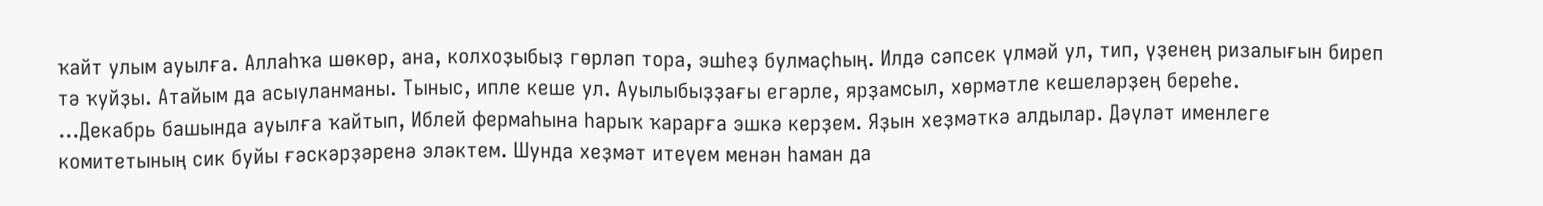ҡайт улым ауылға. Аллаһҡа шөкөр, ана, колхоҙыбыҙ гөрләп тора, эшһеҙ булмаҫһың. Илдә сәпсек үлмәй ул, тип, үҙенең ризалығын биреп тә ҡуйҙы. Атайым да асыуланманы. Тыныс, ипле кеше ул. Ауылыбыҙҙағы егәрле, ярҙамсыл, хөрмәтле кешеләрҙең береһе.
...Декабрь башында ауылға ҡайтып, Иблей фермаһына һарыҡ ҡарарға эшкә керҙем. Яҙын хеҙмәткә алдылар. Дәүләт именлеге комитетының сик буйы ғәскәрҙәренә эләктем. Шунда хеҙмәт итеүем менән һаман да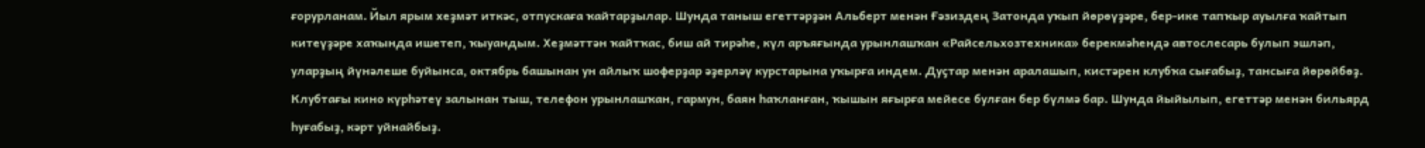ғорурланам. Йыл ярым хеҙмәт иткәс, отпускаға ҡайтарҙылар. Шунда таныш егеттәрҙән Альберт менән Ғәзиздең Затонда уҡып йөрөүҙәре, бер-ике тапҡыр ауылға ҡайтып китеүҙәре хаҡында ишетеп, ҡыуандым. Хеҙмәттән ҡайтҡас, биш ай тирәһе, күл аръяғында урынлашҡан «Райсельхозтехника» берекмәһендә автослесарь булып эшләп, уларҙың йүнәлеше буйынса, октябрь башынан ун айлыҡ шоферҙар әҙерләү курстарына уҡырға индем. Дуҫтар менән аралашып, кистәрен клубҡа сығабыҙ, тансыға йөрөйбөҙ. Клубтағы кино күрһәтеү залынан тыш, телефон урынлашҡан, гармун, баян һаҡланған, ҡышын яғырға мейесе булған бер бүлмә бар. Шунда йыйылып, егеттәр менән бильярд һуғабыҙ, кәрт уйнайбыҙ.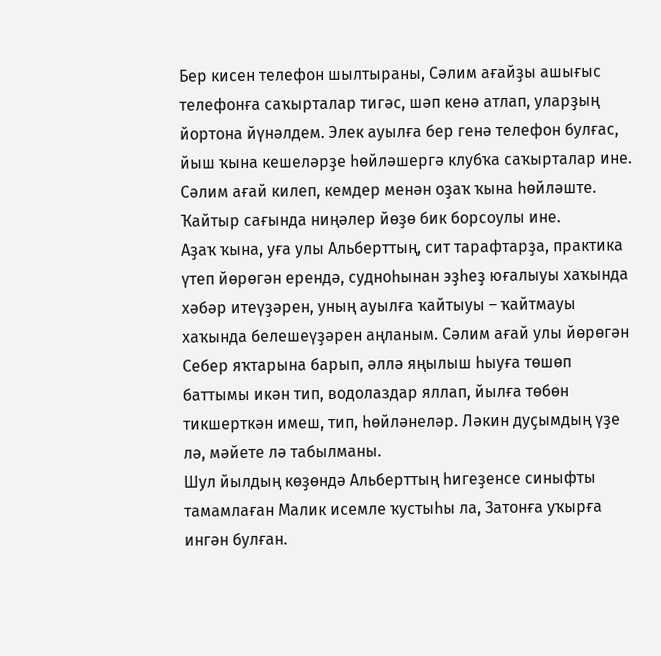Бер кисен телефон шылтыраны, Сәлим ағайҙы ашығыс телефонға саҡырталар тигәс, шәп кенә атлап, уларҙың йортона йүнәлдем. Элек ауылға бер генә телефон булғас, йыш ҡына кешеләрҙе һөйләшергә клубҡа саҡырталар ине. Сәлим ағай килеп, кемдер менән оҙаҡ ҡына һөйләште. Ҡайтыр сағында ниңәлер йөҙө бик борсоулы ине.
Аҙаҡ ҡына, уға улы Альберттың, сит тарафтарҙа, практика үтеп йөрөгән ерендә, судноһынан эҙһеҙ юғалыуы хаҡында хәбәр итеүҙәрен, уның ауылға ҡайтыуы – ҡайтмауы хаҡында белешеүҙәрен аңланым. Сәлим ағай улы йөрөгән Себер яҡтарына барып, әллә яңылыш һыуға төшөп баттымы икән тип, водолаздар яллап, йылға төбөн тикшерткән имеш, тип, һөйләнеләр. Ләкин дуҫымдың үҙе лә, мәйете лә табылманы.
Шул йылдың көҙөндә Альберттың һигеҙенсе синыфты тамамлаған Малик исемле ҡустыһы ла, Затонға уҡырға ингән булған.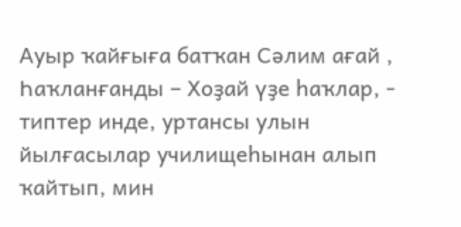Ауыр ҡайғыға батҡан Сәлим ағай , Һаҡланғанды – Хоҙай үҙе һаҡлар, - типтер инде, уртансы улын йылғасылар училищеһынан алып ҡайтып, мин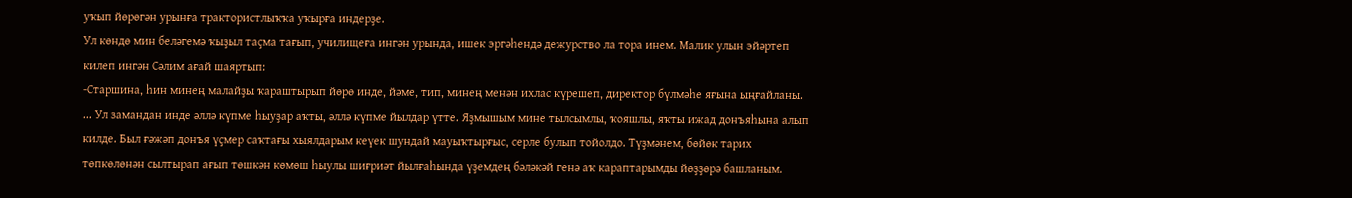уҡып йөрөгән урынға трактористлыҡҡа уҡырға индерҙе.
Ул көндө мин беләгемә ҡыҙыл таҫма тағып, училищеға ингән урында, ишек эргәһендә дежурство ла тора инем. Малик улын эйәртеп килеп ингән Сәлим ағай шаяртып:
-Старшина, һин минең малайҙы ҡараштырып йөрө инде, йәме, тип, минең менән ихлас күрешеп, директор бүлмәһе яғына ыңғайланы.
... Ул замандан инде әллә күпме һыуҙар аҡты, әллә күпме йылдар үтте. Яҙмышым мине тылсымлы, ҡояшлы, яҡты ижад донъяһына алып килде. Был ғәжәп донъя үҫмер саҡтағы хыялдарым кеүек шундай мауыҡтырғыс, серле булып тойолдо. Түҙмәнем, бөйөк тарих төпкөлөнән сылтырап ағып төшкән көмөш һыулы шиғриәт йылғаһында үҙемдең бәләкәй генә аҡ караптарымды йөҙҙөрә башланым.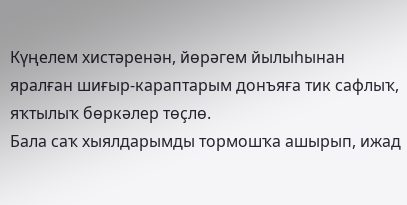Күңелем хистәренән, йөрәгем йылыһынан яралған шиғыр-караптарым донъяға тик сафлыҡ, яҡтылыҡ бөркәлер төҫлө.
Бала саҡ хыялдарымды тормошҡа ашырып, ижад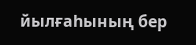йылғаһының бер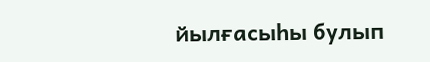йылғасыһы булып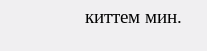киттем мин.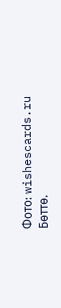Фото: wishescards.ru
Бөттө.